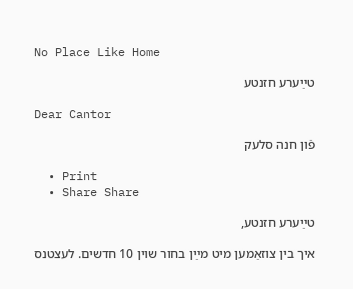No Place Like Home

טײַערע חזנטע

Dear Cantor

פֿון חנה סלעק

  • Print
  • Share Share

טײַערע חזנטע,

איך בין צוזאַמען מיט מײַן בחור שוין 10 חדשים. לעצטנס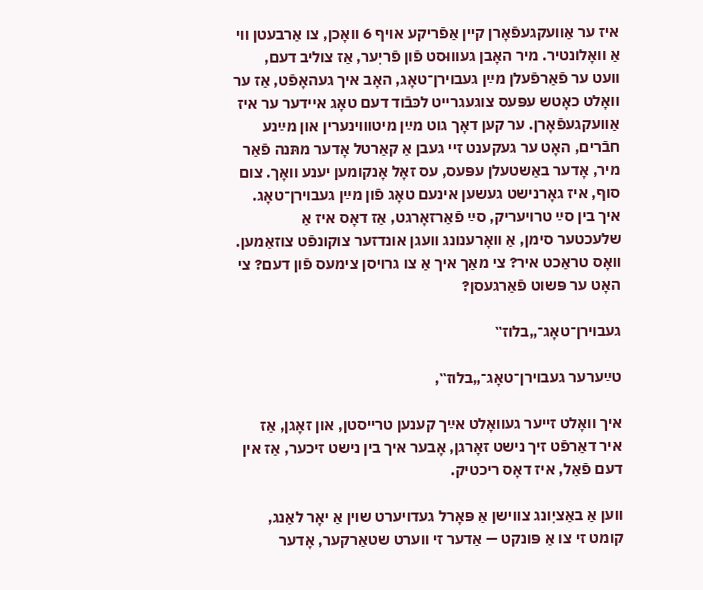איז ער אַוועקגעפֿאָרן קיין אַפֿריקע אויף 6 וואָכן, צו אַרבעטן ווי אַ וואָלונטיר. מיר האָבן געוווּסט פֿון פֿריִער, אַז צוליב דעם, וועט ער פֿאַרפֿעלן מײַן געבוירן־טאָג, האָב איך געהאָפֿט, אַז ער וואָלט כאָטש עפּעס צוגעגרייט לכּבֿוד דעם טאָג איידער ער איז אַוועקגעפֿאָרן. ער קען דאָך גוט מײַן מיטוווינערין און מײַנע חבֿרים, האָט ער געקענט זיי געבן אַ קאַרטל אָדער מתּנה פֿאַר מיר, אָדער באַשטעלן עפּעס, עס זאָל אָנקומען יענע וואָך. צום סוף, איז גאָרנישט געשען אינעם טאָג פֿון מײַן געבוירן־טאָג. איך בין סײַ טרויעריק, סײַ פֿאַרזאָרגט, אַז דאָס איז אַ שלעכטער סימן, אַ וואָרענונג וועגן אונדזער צוקונפֿט צוזאַמען. וואָס טראַכט איר? צי מאַך איך אַ צו גרויסן צימעס פֿון דעם? צי האָט ער פּשוט פֿאַרגעסן?

געבוירן־טאָג־„בלוז‟

טײַערער געבוירן־טאָג־„בלוז‟,

איך וואָלט זייער געוואָלט אײַך קענען טרייסטן, און זאָגן, אַז איר דאַרפֿט זיך נישט זאָרגן, אָבער איך בין נישט זיכער, אַז אין דעם פֿאַל, איז דאָס ריכטיק.

ווען אַ באַציִונג צווישן אַ פּאָרל געדויערט שוין אַ יאָר לאַנג, קומט זי צו אַ פּונקט — אַדער זי ווערט שטאַרקער, אָדער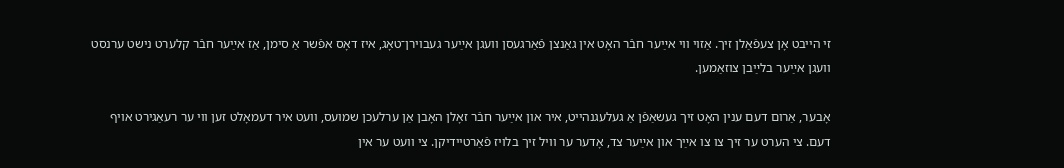זי הייבט אָן צעפֿאַלן זיך. אַזוי ווי אײַער חבֿר האָט אין גאַנצן פֿאַרגעסן וועגן אײַער געבוירן־טאָג, איז דאָס אפֿשר אַ סימן, אַז אײַער חבֿר קלערט נישט ערנסט וועגן אײַער בלײַבן צוזאַמען.

אָבער, אַרום דעם ענין האָט זיך געשאַפֿן אַ געלעגנהייט, איר און אײַער חבֿר זאָלן האָבן אַן ערלעכן שמועס, וועט איר דעמאָלט זען ווי ער רעאַגירט אויף דעם. צי הערט ער זיך צו צו אײַך און אײַער צד, אָדער ער וויל זיך בלויז פֿאַרטיידיקן. צי וועט ער אין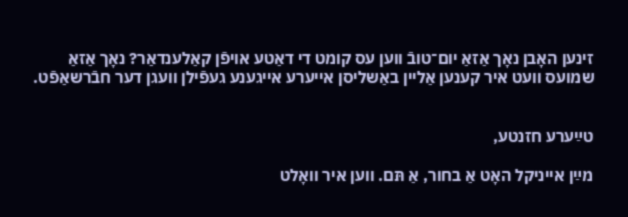זינען האָבן נאָך אַזאַ יום־טובֿ ווען עס קומט די דאַטע אויפֿן קאַלענדאַר? נאָך אַזאַ שמועס וועט איר קענען אַליין באַשליסן אייערע אייגענע געפֿילן וועגן דער חבֿרשאַפֿט.


טײַערע חזנטע,

מײַן אייניקל האָט אַ בחור, אַ תּם. ווען איר וואָלט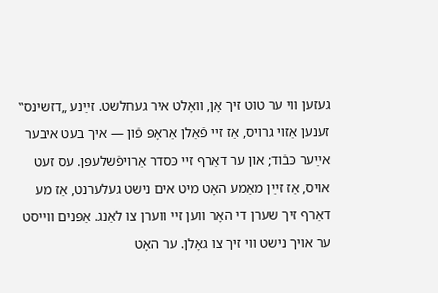געזען ווי ער טוט זיך אָן, וואָלט איר געחלשט. זײַנע „דזשינס‟ זענען אַזוי גרויס, אַז זיי פֿאַלן אַראָפּ פֿון — איך בעט איבער אײַער כּבֿוד; און ער דאַרף זיי כּסדר אַרויפֿשלעפּן. עס זעט אויס, אַז זײַן מאַמע האָט מיט אים נישט געלערנט, אַז מע דאַרף זיך שערן די האָר ווען זיי ווערן צו לאַנג. אַפּנים ווייסט ער אויך נישט ווי זיך צו גאָלן. ער האָט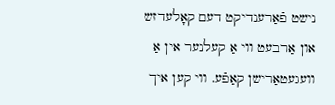נישט פֿאַרענדיקט דעם קאָלעדזש און אַרבעט ווי אַ קעלנער אין אַ וועגעטאַרישן קאַפֿע. ווי קען איך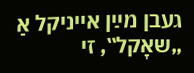געבן מײַן אייניקל אַ „שאָקל‟, זי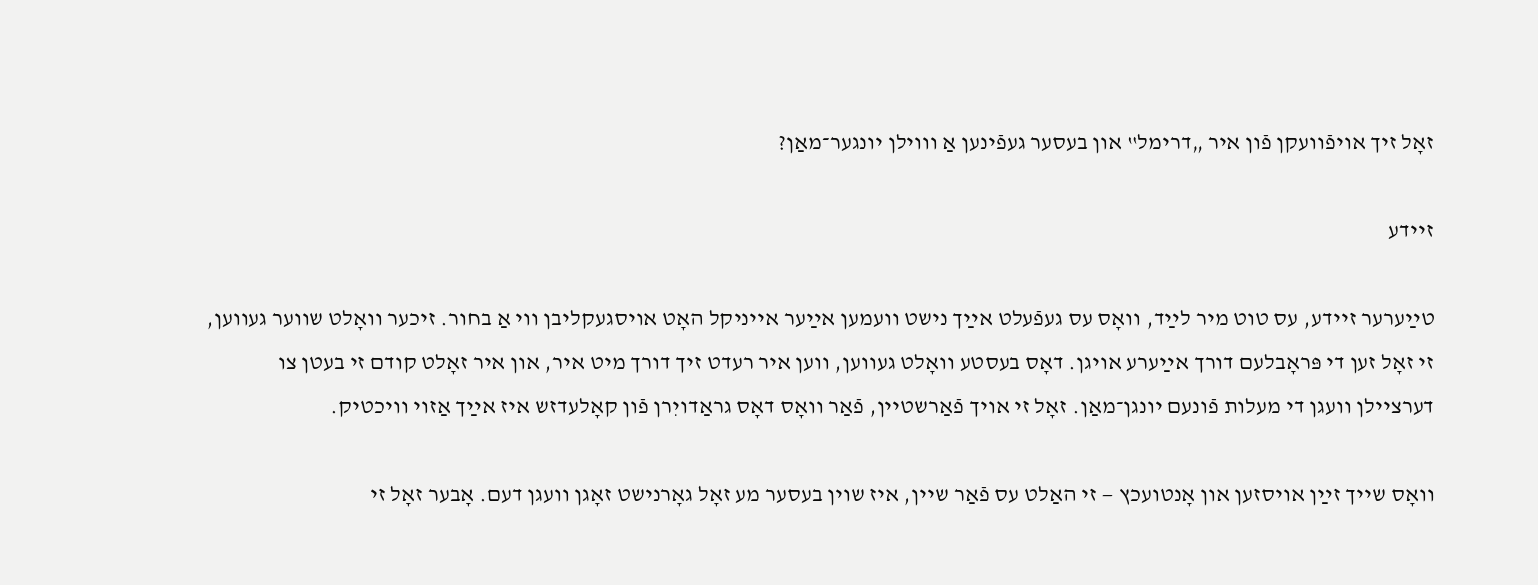זאָל זיך אויפֿוועקן פֿון איר „דרימל‟ און בעסער געפֿינען אַ וווילן יונגער־מאַן?

זיידע

טײַערער זיידע, עס טוט מיר לײַד, וואָס עס געפֿעלט אײַך נישט וועמען אײַער אייניקל האָט אויסגעקליבן ווי אַ בחור. זיכער וואָלט שווער געווען, זי זאָל זען די פּראָבלעם דורך אײַערע אויגן. דאָס בעסטע וואָלט געווען, ווען איר רעדט זיך דורך מיט איר, און איר זאָלט קודם זי בעטן צו דערציילן וועגן די מעלות פֿונעם יונגן־מאַן. זאָל זי אויך פֿאַרשטיין, פֿאַר וואָס דאָס גראַדויִרן פֿון קאָלעדזש איז אײַך אַזוי וויכטיק.

וואָס שייך זײַן אויסזען און אָנטועכץ — זי האַלט עס פֿאַר שיין, איז שוין בעסער מע זאָל גאָרנישט זאָגן וועגן דעם. אָבער זאָל זי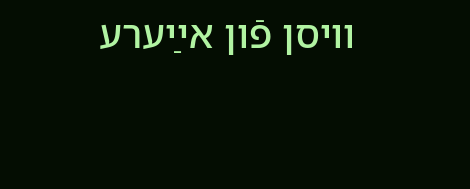וויסן פֿון אײַערע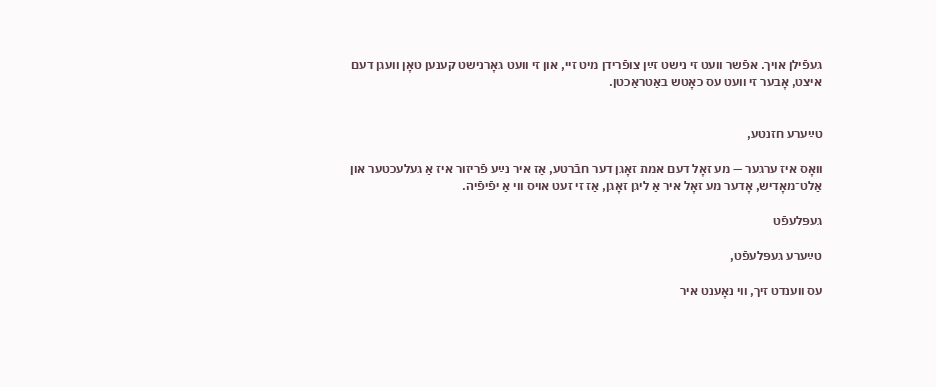געפֿילן אויך. אפֿשר וועט זי נישט זײַן צופֿרידן מיט זיי, און זי וועט גאָרנישט קענען טאָן וועגן דעם איצט, אָבער זי וועט עס כאָטש באַטראַכטן.


טײַערע חזנטע,

וואָס איז ערגער — מע זאָל דעם אמת זאָגן דער חבֿרטע, אַז איר נײַע פֿריזור איז אַ געלעכטער און אַלט־מאָדיש, אָדער מע זאָל איר אַ ליגן זאָגן, אַז זי זעט אויס ווי אַ יפֿיפֿיה.

געפּלעפֿט

טײַערע געפּלעפֿט,

עס ווענדט זיך, ווי נאָענט איר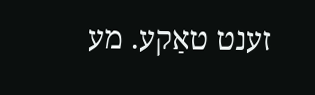זענט טאַקע. מע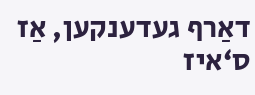דאַרף געדענקען, אַז ס‘איז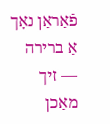פֿאַראַן נאָך אַ ברירה — זיך מאַכן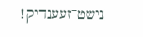נישט־זעענדיק!